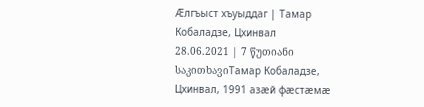Æлгъыст хъуыддаг | Тамар Кобаладзе, Цхинвал
28.06.2021 | 7 წუთიანი საკითხავიТамар Кобаладзе, Цхинвал, 1991 азæй фæстæмæ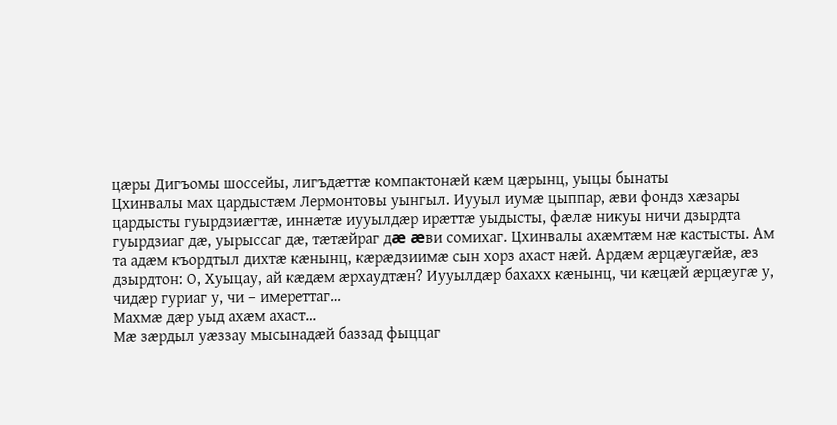цæры Дигъомы шоссейы, лигъдæттæ компактонæй кæм цæрынц, уыцы бынаты
Цхинвалы мах цардыстæм Лермонтовы уынгыл. Иууыл иумæ цыппар, æви фондз хæзары цардысты гуырдзиæгтæ, иннæтæ иууылдæр ирæттæ уыдысты, фæлæ никуы ничи дзырдта гуырдзиаг дæ, уырыссаг дæ, тæтæйраг дæ æви сомихаг. Цхинвалы ахæмтæм нæ кастысты. Ам та адæм къордтыл дихтæ кæнынц, кæрæдзиимæ сын хорз ахаст нæй. Ардæм æрцæугæйæ, æз дзырдтон: О, Хуыцау, ай кæдæм æрхаудтæн? Иууылдæр бахахх кæнынц, чи кæцæй æрцæугæ у, чидæр гуриаг у, чи – имереттаг…
Махмæ дæр уыд ахæм ахаст…
Мæ зæрдыл уæззау мысынадæй баззад фыццаг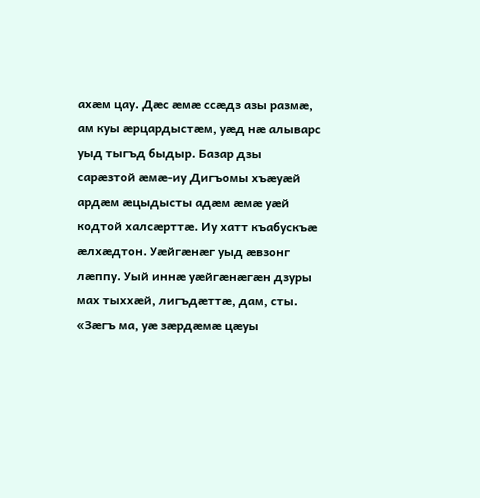ахæм цау. Дæс æмæ ссæдз азы размæ, ам куы æрцардыстæм, уæд нæ алыварс уыд тыгъд быдыр. Базар дзы сарæзтой æмæ-иу Дигъомы хъæуæй ардæм æцыдысты адæм æмæ уæй кодтой халсæрттæ. Иу хатт къабускъæ æлхæдтон. Уæйгæнæг уыд æвзонг лæппу. Уый иннæ уæйгæнæгæн дзуры мах тыххæй, лигъдæттæ, дам, сты.
«Зæгъ ма, уæ зæрдæмæ цæуы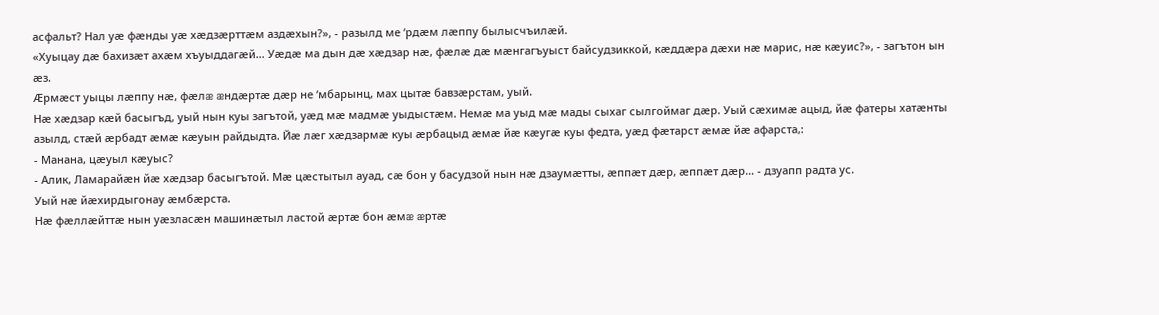асфальт? Нал уæ фæнды уæ хæдзæрттæм аздæхын?», - разылд ме ‘рдæм лæппу былысчъилæй.
«Хуыцау дæ бахизæт ахæм хъуыддагæй… Уæдæ ма дын дæ хæдзар нæ, фæлæ дæ мæнгагъуыст байсудзиккой, кæддæра дæхи нæ марис, нæ кæуис?», - загътон ын æз.
Æрмæст уыцы лæппу нæ, фæлæ æндæртæ дæр не ‘мбарынц, мах цытæ бавзæрстам, уый.
Нæ хæдзар кæй басыгъд, уый нын куы загътой, уæд мæ мадмæ уыдыстæм. Немæ ма уыд мæ мады сыхаг сылгоймаг дæр. Уый сæхимæ ацыд, йæ фатеры хатæнты азылд, стæй æрбадт æмæ кæуын райдыдта. Йæ лæг хæдзармæ куы æрбацыд æмæ йæ кæугæ куы федта, уæд фæтарст æмæ йæ афарста,:
- Манана, цæуыл кæуыс?
- Алик, Ламарайæн йæ хæдзар басыгътой. Мæ цæстытыл ауад, сæ бон у басудзой нын нæ дзаумæтты, æппæт дæр, æппæт дæр… - дзуапп радта ус.
Уый нæ йæхирдыгонау æмбæрста.
Нæ фæллæйттæ нын уæзласæн машинæтыл ластой æртæ бон æмæ æртæ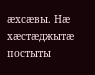æхсæвы. Нæ хæстæджытæ постыты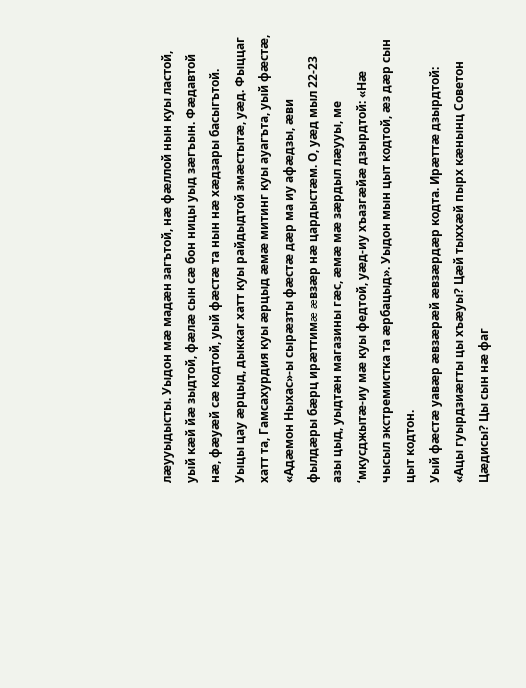лæууыдысты. Уыдон мæ мадæн загътой, нæ фæллой нын куы ластой, уый кæй йæ зыдтой, фæлæ сын сæ бон ницы уыд зæгъын. Фæдавтой нæ, фæуæй сæ кодтой, уый фæстæ та нын нæ хæдзары басыгътой.
Уыцы цау æрцыд, дыккаг хатт куы райдыдтой змæстытæ, уæд. Фыццаг хатт та, Гамсахурдия куы æрцыд æмæ митинг куы ауагъта, уый фæстæ, «Адæмон Ныхас»-ы сырæзты фæстæ дæр ма иу афæдзы, æви фылдæры бæрц ирæттимæ æвзæр нæ цардыстæм. О, уæд мыл 22-23 азы цыд, уыдтæн магазины гæс, æмæ мæ зæрдыл лæууы, ме ‘мкусджытæ-иу мæ куы федтой, уæд-иу хъазгæйæ дзырдтой: «Нæ чысыл экстремистка та æрбацыд». Уыдон мын цыт кодтой, æз дæр сын цыт кодтон.
Уый фæстæ уавæр æвзæрæй æвзæрдæр кодта. Ирæттæ дзырдтой: «Ацы гуырдзиæгты цы хъæуы? Цæй тыххæй пырх кæнынц Советон Цæдисы? Цы сын нæ фаг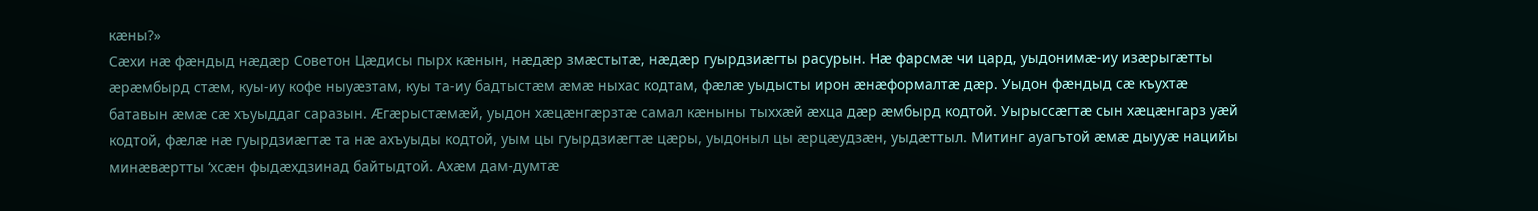кæны?»
Сæхи нæ фæндыд нæдæр Советон Цæдисы пырх кæнын, нæдæр змæстытæ, нæдæр гуырдзиæгты расурын. Нæ фарсмæ чи цард, уыдонимæ-иу изæрыгæтты æрæмбырд стæм, куы-иу кофе ныуæзтам, куы та-иу бадтыстæм æмæ ныхас кодтам, фæлæ уыдысты ирон æнæформалтæ дæр. Уыдон фæндыд сæ къухтæ батавын æмæ сæ хъуыддаг саразын. Æгæрыстæмæй, уыдон хæцæнгæрзтæ самал кæныны тыххæй æхца дæр æмбырд кодтой. Уырыссæгтæ сын хæцæнгарз уæй кодтой, фæлæ нæ гуырдзиæгтæ та нæ ахъуыды кодтой, уым цы гуырдзиæгтæ цæры, уыдоныл цы æрцæудзæн, уыдæттыл. Митинг ауагътой æмæ дыууæ нацийы минæвæртты ‘хсæн фыдæхдзинад байтыдтой. Ахæм дам-думтæ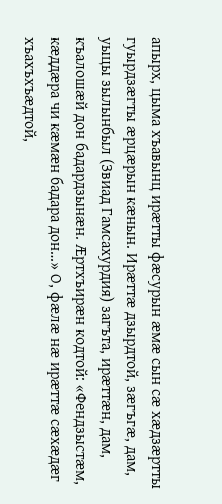апырх, цыма хъавынц ирæтты фæсурын æмæ сын сæ хæдзæртты гуырдзæгты æрцæрын кæнын. Ирæттæ дзырдтой, зæгъгæ, дам, уыцы зылынбыл (Звиад Гамсахурдия) загъта, ирæттæн, дам, къалошæй дон бадардзынæн. Æртхъирæн кодтой: «Фендзыстæм, кæддæра чи кæмæн бадара дон…» О, фæлæ нæ ирæттæ сæхæдæг хъахъхъæдтой,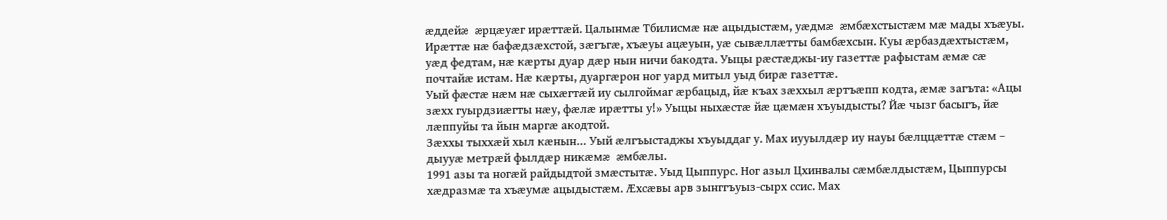æддейæ æрцæуæг ирæттæй. Цалынмæ Тбилисмæ нæ ацыдыстæм, уæдмæ æмбæхстыстæм мæ мады хъæуы. Ирæттæ нæ бафæдзæхстой, зæгъгæ, хъæуы ацæуын, уæ сывæллæтты бамбæхсын. Куы æрбаздæхтыстæм, уæд федтам, нæ кæрты дуар дæр нын ничи бакодта. Уыцы рæстæджы-иу газеттæ рафыстам æмæ сæ почтайæ истам. Нæ кæрты, дуаргæрон ног уард митыл уыд бирæ газеттæ.
Уый фæстæ нæм нæ сыхæгтæй иу сылгоймаг æрбацыд, йæ къах зæххыл æртъæпп кодта, æмæ загъта: «Ацы зæхх гуырдзиæгты нæу, фæлæ ирæтты у!» Уыцы ныхæстæ йæ цæмæн хъуыдысты? Йæ чызг басыгъ, йæ лæппуйы та йын маргæ акодтой.
Зæххы тыххæй хыл кæнын… Уый æлгъыстаджы хъуыддаг у. Мах иууылдæр иу науы бæлццæттæ стæм – дыууæ метрæй фылдæр никæмæ æмбæлы.
1991 азы та ногæй райдыдтой змæстытæ. Уыд Цыппурс. Ног азыл Цхинвалы сæмбæлдыстæм, Цыппурсы хæдразмæ та хъæумæ ацыдыстæм. Æхсæвы арв зынггъуыз-сырх ссис. Мах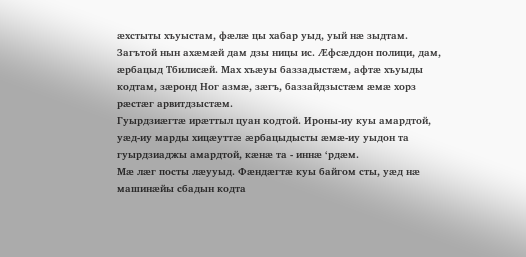æхстыты хъуыстам, фæлæ цы хабар уыд, уый нæ зыдтам. Загътой нын ахæмæй дам дзы ницы ис. Æфсæддон полици, дам, æрбацыд Тбилисæй. Мах хъæуы баззадыстæм, афтæ хъуыды кодтам, зæронд Ног азмæ, зæгъ, баззайдзыстæм æмæ хорз рæстæг арвитдзыстæм.
Гуырдзиæгтæ ирæттыл цуан кодтой. Ироны-иу куы амардтой, уæд-иу марды хицæуттæ æрбацыдысты æмæ-иу уыдон та гуырдзиаджы амардтой, кæнæ та - иннæ ‘рдæм.
Мæ лæг посты лæууыд. Фæндæгтæ куы байгом сты, уæд нæ машинæйы сбадын кодта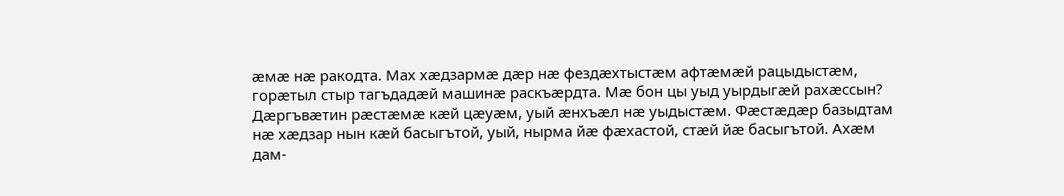æмæ нæ ракодта. Мах хæдзармæ дæр нæ фездæхтыстæм афтæмæй рацыдыстæм, горæтыл стыр тагъдадæй машинæ раскъæрдта. Мæ бон цы уыд уырдыгæй рахæссын? Дæргъвæтин рæстæмæ кæй цæуæм, уый æнхъæл нæ уыдыстæм. Фæстæдæр базыдтам нæ хæдзар нын кæй басыгътой, уый, нырма йæ фæхастой, стæй йæ басыгътой. Ахæм дам-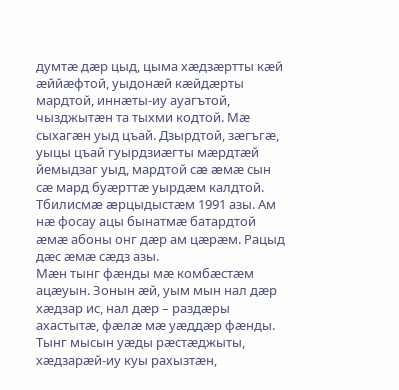думтæ дæр цыд, цыма хæдзæртты кæй æййæфтой, уыдонæй кæйдæрты мардтой, иннæты-иу ауагътой, чызджытæн та тыхми кодтой. Мæ сыхагæн уыд цъай. Дзырдтой, зæгъгæ, уыцы цъай гуырдзиæгты мæрдтæй йемыдзаг уыд, мардтой сæ æмæ сын сæ мард буæрттæ уырдæм калдтой.
Тбилисмæ æрцыдыстæм 1991 азы. Ам нæ фосау ацы бынатмæ батардтой æмæ абоны онг дæр ам цæрæм. Рацыд дæс æмæ сæдз азы.
Мæн тынг фæнды мæ комбæстæм ацæуын. Зонын æй, уым мын нал дæр хæдзар ис, нал дæр – раздæры ахастытæ, фæлæ мæ уæддæр фæнды. Тынг мысын уæды рæстæджыты, хæдзарæй-иу куы рахызтæн,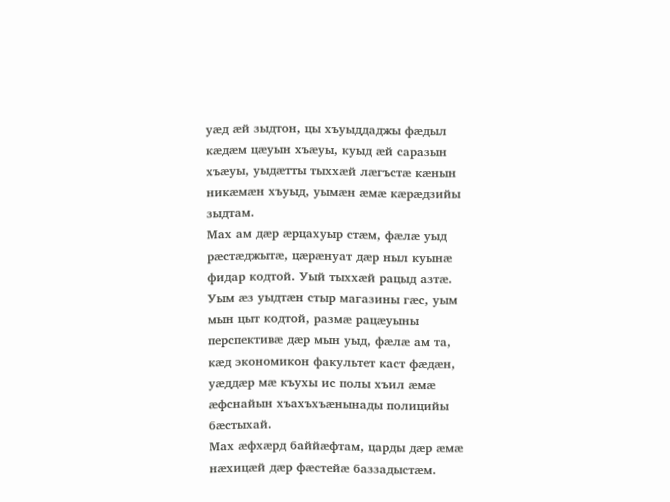уæд æй зыдтон, цы хъуыддаджы фæдыл кæдæм цæуын хъæуы, куыд æй саразын хъæуы, уыдæтты тыххæй лæгъстæ кæнын никæмæн хъуыд, уымæн æмæ кæрæдзийы зыдтам.
Мах ам дæр æрцахуыр стæм, фæлæ уыд рæстæджытæ, цæрæнуат дæр ныл куынæ фидар кодтой. Уый тыххæй рацыд азтæ. Уым æз уыдтæн стыр магазины гæс, уым мын цыт кодтой, размæ рацæуыны перспективæ дæр мын уыд, фæлæ ам та, кæд экономикон факультет каст фæдæн, уæддæр мæ къухы ис полы хъил æмæ æфснайын хъахъхъæнынады полицийы бæстыхай.
Мах æфхæрд баййæфтам, царды дæр æмæ нæхицæй дæр фæстейæ баззадыстæм.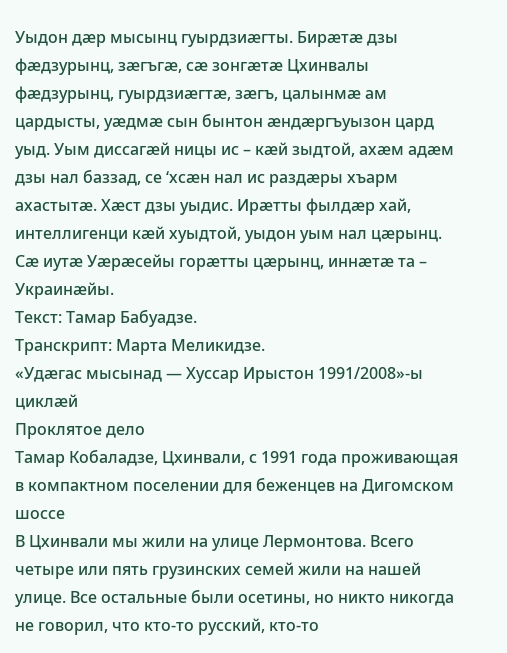Уыдон дæр мысынц гуырдзиæгты. Бирæтæ дзы фæдзурынц, зæгъгæ, сæ зонгæтæ Цхинвалы фæдзурынц, гуырдзиæгтæ, зæгъ, цалынмæ ам цардысты, уæдмæ сын бынтон æндæргъуызон цард уыд. Уым диссагæй ницы ис – кæй зыдтой, ахæм адæм дзы нал баззад, се ‘хсæн нал ис раздæры хъарм ахастытæ. Хæст дзы уыдис. Ирæтты фылдæр хай, интеллигенци кæй хуыдтой, уыдон уым нал цæрынц. Сæ иутæ Уæрæсейы горæтты цæрынц, иннæтæ та – Украинæйы.
Текст: Тамар Бабуадзе.
Транскрипт: Марта Меликидзе.
«Удæгас мысынад — Хуссар Ирыстон 1991/2008»-ы циклæй
Проклятое дело
Тамар Кобаладзе, Цхинвали, с 1991 года проживающая в компактном поселении для беженцев на Дигомском шоссе
В Цхинвали мы жили на улице Лермонтова. Всего четыре или пять грузинских семей жили на нашей улице. Все остальные были осетины, но никто никогда не говорил, что кто-то русский, кто-то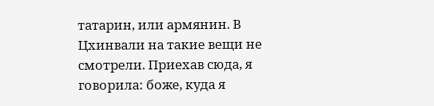татарин, или армянин. В Цхинвали на такие вещи не смотрели. Приехав сюда, я говорила: боже, куда я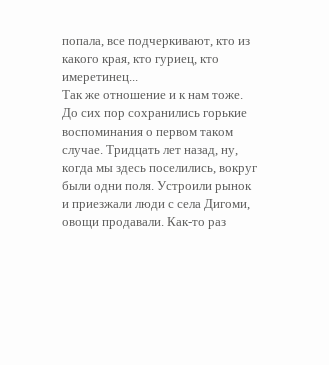попала, все подчеркивают, кто из какого края, кто гуриец, кто имеретинец...
Так же отношение и к нам тоже.
До сих пор сохранились горькие воспоминания о первом таком случае. Тридцать лет назад, ну, когда мы здесь поселились, вокруг были одни поля. Устроили рынок и приезжали люди с села Дигоми, овощи продавали. Как-то раз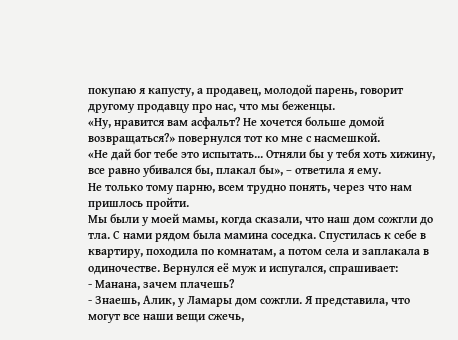покупаю я капусту, а продавец, молодой парень, говорит другому продавцу про нас, что мы беженцы.
«Ну, нравится вам асфальт? Не хочется больше домой возвращаться?» повернулся тот ко мне с насмешкой.
«Не дай бог тебе это испытать... Отняли бы у тебя хоть хижину, все равно убивался бы, плакал бы», – ответила я ему.
Не только тому парню, всем трудно понять, через что нам пришлось пройти.
Мы были у моей мамы, когда сказали, что наш дом сожгли до тла. С нами рядом была мамина соседка. Спустилась к себе в квартиру, походила по комнатам, а потом села и заплакала в одиночестве. Вернулся её муж и испугался, спрашивает:
- Манана, зачем плачешь?
- Знаешь, Алик, у Ламары дом сожгли. Я представила, что могут все наши вещи сжечь,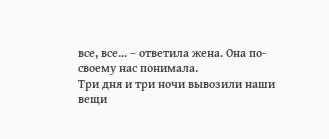все, все... – ответила жена. Она по-своему нас понимала.
Три дня и три ночи вывозили наши вещи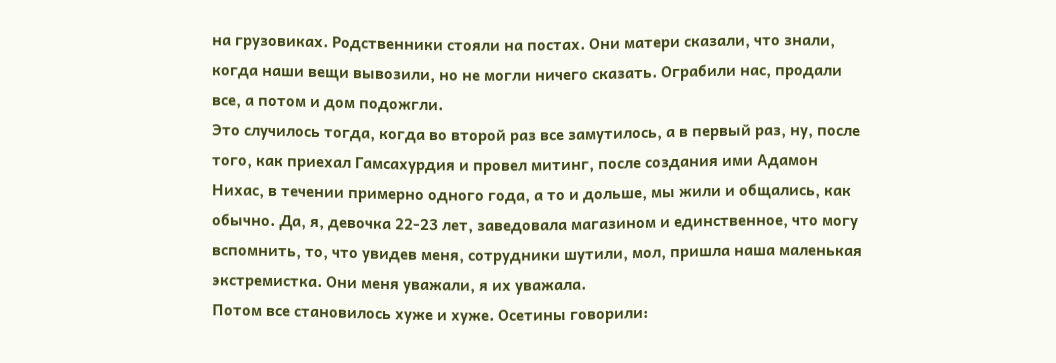на грузовиках. Родственники стояли на постах. Они матери сказали, что знали, когда наши вещи вывозили, но не могли ничего сказать. Ограбили нас, продали все, а потом и дом подожгли.
Это случилось тогда, когда во второй раз все замутилось, а в первый раз, ну, после того, как приехал Гамсахурдия и провел митинг, после создания ими Адамон Нихас, в течении примерно одного года, а то и дольше, мы жили и общались, как обычно. Да, я, девочка 22-23 лет, заведовала магазином и единственное, что могу вспомнить, то, что увидев меня, сотрудники шутили, мол, пришла наша маленькая экстремистка. Они меня уважали, я их уважала.
Потом все становилось хуже и хуже. Осетины говорили: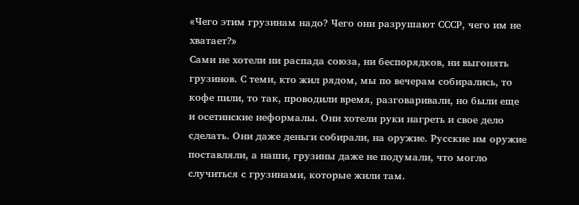«Чего этим грузинам надо? Чего они разрушают СССР, чего им не хватает?»
Сами не хотели ни распада союза, ни беспорядков, ни выгонять грузинов. С теми, кто жил рядом, мы по вечерам собирались, то кофе пили, то так, проводили время, разговаривали, но были еще и осетинские неформалы. Они хотели руки нагреть и свое дело сделать. Они даже деньги собирали, на оружие. Русские им оружие поставляли, а наши, грузины даже не подумали, что могло случиться с грузинами, которые жили там.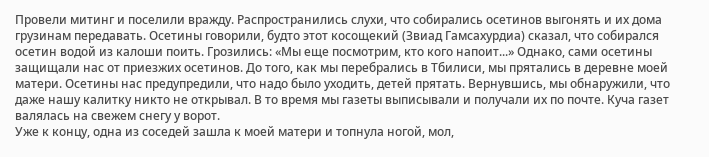Провели митинг и поселили вражду. Распространились слухи, что собирались осетинов выгонять и их дома грузинам передавать. Осетины говорили, будто этот косощекий (Звиад Гамсахурдиа) сказал, что собирался осетин водой из калоши поить. Грозились: «Мы еще посмотрим, кто кого напоит...» Однако, сами осетины защищали нас от приезжих осетинов. До того, как мы перебрались в Тбилиси, мы прятались в деревне моей матери. Осетины нас предупредили, что надо было уходить, детей прятать. Вернувшись, мы обнаружили, что даже нашу калитку никто не открывал. В то время мы газеты выписывали и получали их по почте. Куча газет валялась на свежем снегу у ворот.
Уже к концу, одна из соседей зашла к моей матери и топнула ногой, мол,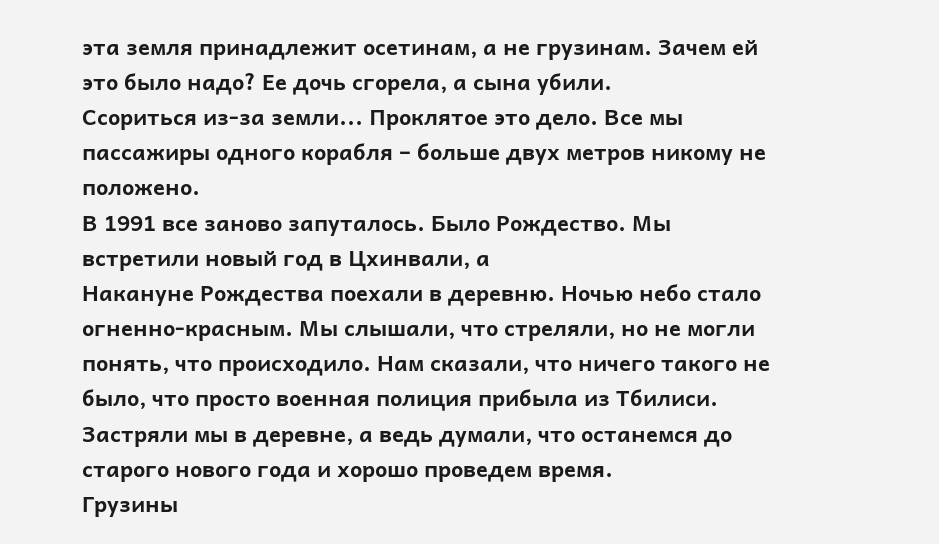эта земля принадлежит осетинам, а не грузинам. Зачем ей это было надо? Ее дочь сгорела, а сына убили.
Ссориться из-за земли... Проклятое это дело. Все мы пассажиры одного корабля – больше двух метров никому не положено.
В 1991 все заново запуталось. Было Рождество. Мы встретили новый год в Цхинвали, а
Накануне Рождества поехали в деревню. Ночью небо стало огненно-красным. Мы слышали, что стреляли, но не могли понять, что происходило. Нам сказали, что ничего такого не было, что просто военная полиция прибыла из Тбилиси. Застряли мы в деревне, а ведь думали, что останемся до старого нового года и хорошо проведем время.
Грузины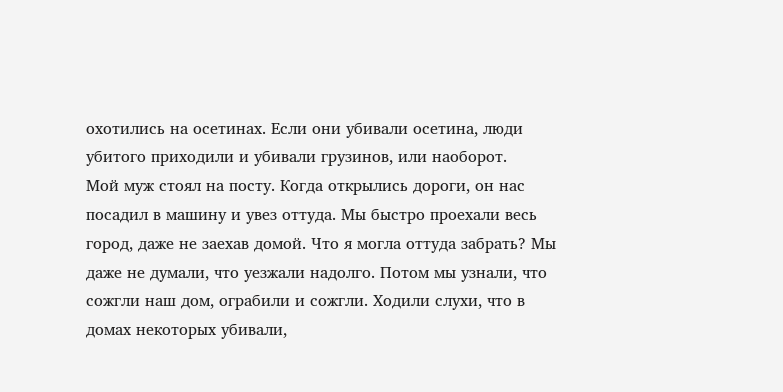охотились на осетинах. Если они убивали осетина, люди убитого приходили и убивали грузинов, или наоборот.
Мой муж стоял на посту. Когда открылись дороги, он нас посадил в машину и увез оттуда. Мы быстро проехали весь город, даже не заехав домой. Что я могла оттуда забрать? Мы даже не думали, что уезжали надолго. Потом мы узнали, что сожгли наш дом, ограбили и сожгли. Ходили слухи, что в домах некоторых убивали,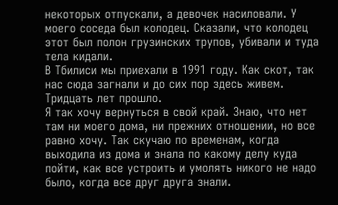некоторых отпускали, а девочек насиловали. У моего соседа был колодец. Сказали, что колодец этот был полон грузинских трупов, убивали и туда тела кидали.
В Тбилиси мы приехали в 1991 году. Как скот, так нас сюда загнали и до сих пор здесь живем. Тридцать лет прошло.
Я так хочу вернуться в свой край. Знаю, что нет там ни моего дома, ни прежних отношении, но все равно хочу. Так скучаю по временам, когда выходила из дома и знала по какому делу куда пойти, как все устроить и умолять никого не надо было, когда все друг друга знали.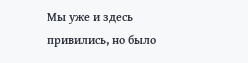Мы уже и здесь привились, но было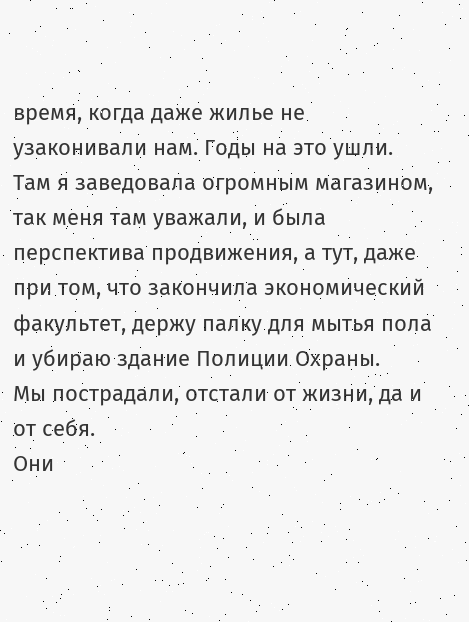время, когда даже жилье не узаконивали нам. Годы на это ушли. Там я заведовала огромным магазином, так меня там уважали, и была перспектива продвижения, а тут, даже при том, что закончила экономический факультет, держу палку для мытья пола и убираю здание Полиции Охраны.
Мы пострадали, отстали от жизни, да и от себя.
Они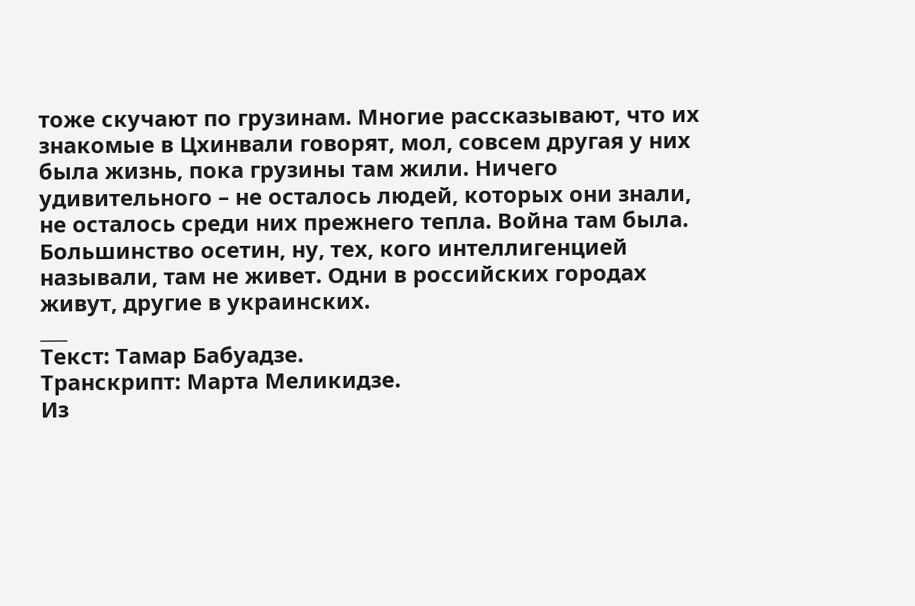тоже скучают по грузинам. Многие рассказывают, что их знакомые в Цхинвали говорят, мол, совсем другая у них была жизнь, пока грузины там жили. Ничего удивительного – не осталось людей, которых они знали, не осталось среди них прежнего тепла. Война там была. Большинство осетин, ну, тех, кого интеллигенцией называли, там не живет. Одни в российских городах живут, другие в украинских.
___
Текст: Тамар Бабуадзе.
Транскрипт: Марта Меликидзе.
Из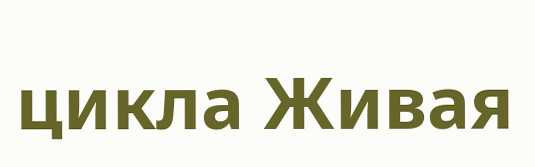цикла Живая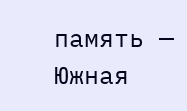память — Южная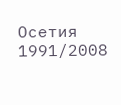Осетия 1991/2008